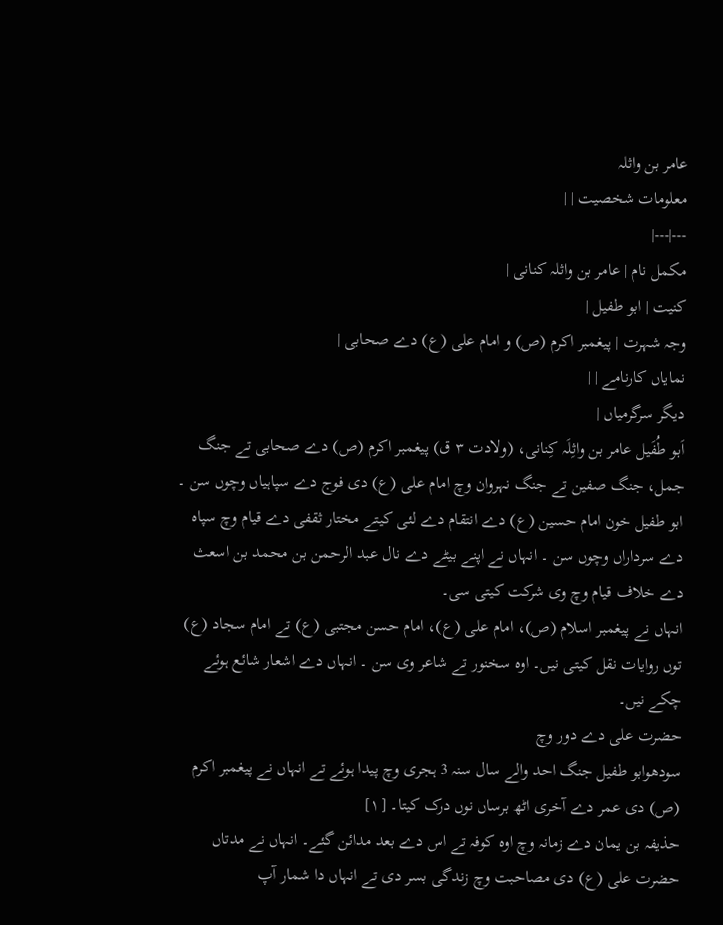عامر بن واثلہ
معلومات شخصیت | |
---|---|
مکمل نام | عامر بن واثلہ کنانی |
کنیت | ابو طفیل |
وجہ شہرت | پیغمبر اکرم (ص) و امام علی (ع) دے صحابی |
نمایاں کارنامے | |
دیگر سرگرمیاں |
اَبو طُفَیل عامر بن واثِلَہ کِنانی، (ولادت ۳ ق) پیغمبر اکرم (ص) دے صحابی تے جنگ جمل، جنگ صفین تے جنگ نہروان وچ امام علی (ع) دی فوج دے سپاہیاں وچوں سن ۔
ابو طفیل خون امام حسین (ع) دے انتقام دے لئی کيتے مختار ثقفی دے قیام وچ سپاہ دے سرداراں وچوں سن ۔ انہاں نے اپنے بیٹے دے نال عبد الرحمن بن محمد بن اسعث دے خلاف قیام وچ وی شرکت کيتی سی۔
انہاں نے پیغمبر اسلام (ص)، امام علی (ع)، امام حسن مجتبی (ع) تے امام سجاد (ع) توں روایات نقل کيتی نيں۔ اوہ سخنور تے شاعر وی سن ۔ انہاں دے اشعار شائع ہوئے چکے نيں۔
حضرت علی دے دور وچ
سودھوابو طفیل جنگ احد والے سال سنہ 3 ہجری وچ پیدا ہوئے تے انہاں نے پیغمبر اکرم (ص) دی عمر دے آخری اٹھ برساں نوں درک کيتا۔ [۱]
حذیفہ بن یمان دے زمانہ وچ اوہ کوفہ تے اس دے بعد مدائن گئے۔ انہاں نے مدتاں حضرت علی (ع) دی مصاحبت وچ زندگی بسر دی تے انہاں دا شمار آپ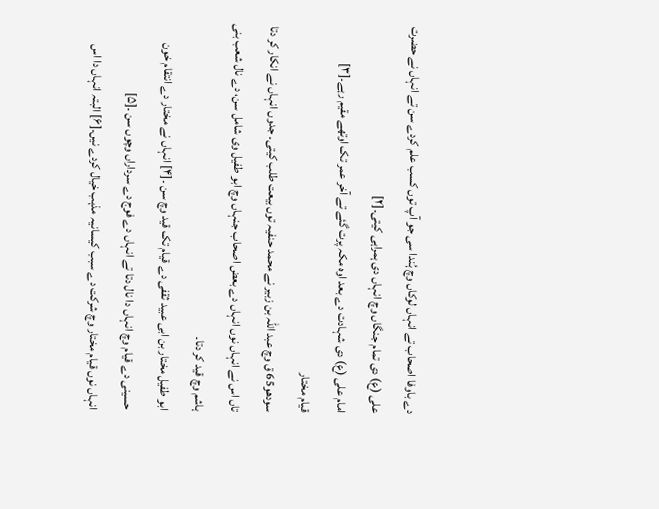دے باوفا اصحاب تے انہاں لوکاں وچ ہُندا سی جو آپ توں کسب علم کردے سن تے انہاں نے حضرت علی (ع) دی تمام جنگاں وچ انہاں دی ہمراہی کیتی۔[۲]
امام علی (ع) دی شہادت دے بعد اوہ مکہ پرت گئے تے آخر عمر تک اوتھے مقیم رہے۔[۳]
قیام مختار
سودھو65 ق وچ عبد اللہ بن زبیر نے محمد حنفیہ توں بیعت طلب کيتی۔ جدوں انہاں نے انکار کر دتا تاں اس نے انہاں نوں انہاں دے بعض اصحاب جنہاں وچ ابو طفیل وی شامل سن، دے نال شعب بنی ہاشم وچ قید کر دتا۔
ابو طفیل مختار بن ابی عبید ثقفی دے قیام تک قید وچ سن ۔[۴] انہاں نے مختار دے انتقام خون حسینی دے قیام وچ انہاں دا نال دتا تے انہاں دے فوج دے سرداراں وچوں سن ۔[۵]
انہاں نوں قیام مختار وچ شرکت دے سبب کیسانیہ مذہب خیال کردے نيں۔[۶] البتہ انہاں دا اس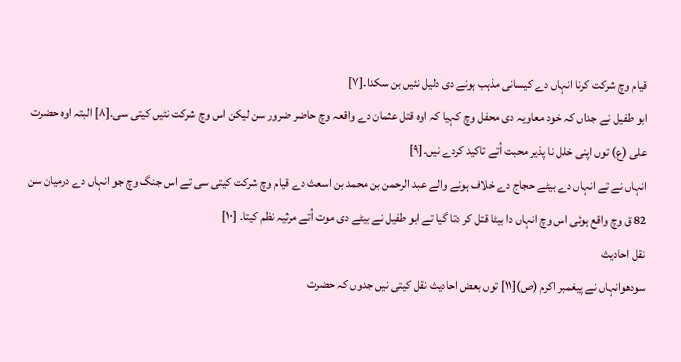قیام وچ شرکت کرنا انہاں دے کیسانی مذہب ہونے دی دلیل نئيں بن سکدا۔[۷]
ابو طفیل نے جداں کہ خود معاویہ دی محفل وچ کہیا کہ اوہ قتل عثمان دے واقعہ وچ حاضر ضرور سن لیکن اس وچ شرکت نئيں کيتی سی۔[۸] البتہ اوہ حضرت علی (ع) توں اپنی خلل نا پذیر محبت اُتے تاکید کردے نيں۔[۹]
انہاں نے تے انہاں دے بیٹے حجاج دے خلاف ہونے والے عبد الرحمن بن محمد بن اسعث دے قیام وچ شرکت کيتی سی تے اس جنگ وچ جو انہاں دے درمیان سن 82 ق وچ واقع ہوئی اس وچ انہاں دا بیٹا قتل کر دتا گیا تے ابو طفیل نے بیٹے دی موت اُتے مرثیہ نظم کيتا۔ [۱۰]
نقل احادیث
سودھوانہاں نے پیغمبر اکرم (ص)[۱۱] توں بعض احادیث نقل کيتی نيں جدوں کہ حضرت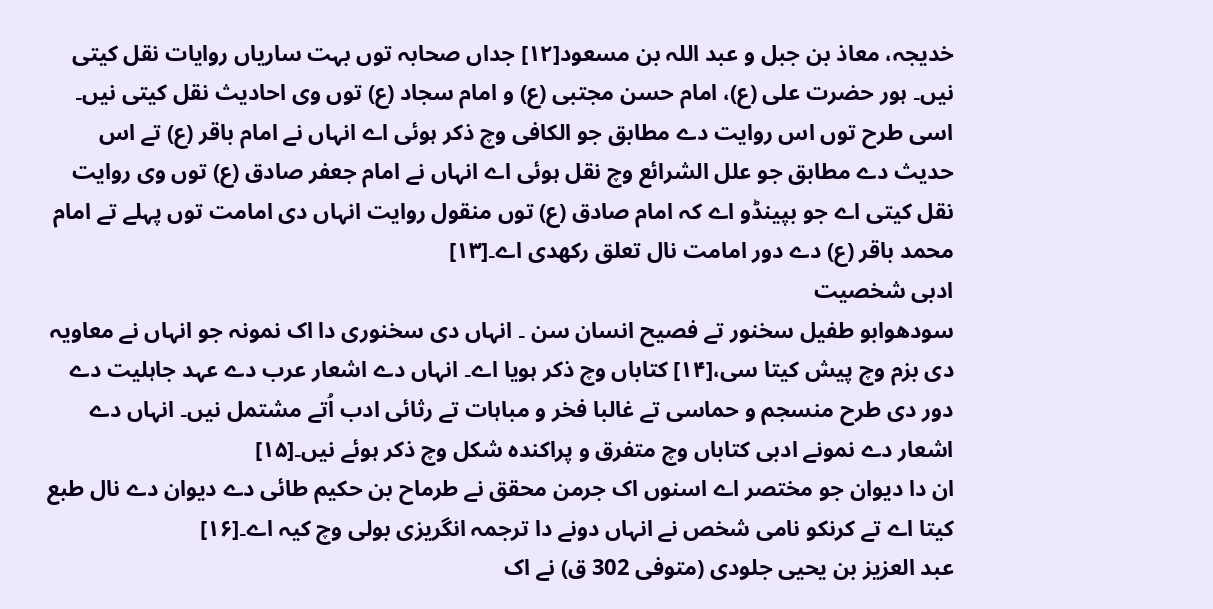خدیجہ، معاذ بن جبل و عبد اللہ بن مسعود[۱۲] جداں صحابہ توں بہت ساریاں روایات نقل کيتی نيں۔ ہور حضرت علی (ع)، امام حسن مجتبی (ع) و امام سجاد (ع) توں وی احادیث نقل کيتی نيں۔
اسی طرح توں اس روایت دے مطابق جو الکافی وچ ذکر ہوئی اے انہاں نے امام باقر (ع) تے اس حدیث دے مطابق جو علل الشرائع وچ نقل ہوئی اے انہاں نے امام جعفر صادق (ع) توں وی روایت نقل کيتی اے جو بپینڈو اے کہ امام صادق (ع) توں منقول روایت انہاں دی امامت توں پہلے تے امام محمد باقر (ع) دے دور امامت نال تعلق رکھدی اے۔[۱۳]
ادبی شخصیت
سودھوابو طفیل سخنور تے فصیح انسان سن ۔ انہاں دی سخنوری دا اک نمونہ جو انہاں نے معاویہ دی بزم وچ پیش کيتا سی،[۱۴] کتاباں وچ ذکر ہويا اے۔ انہاں دے اشعار عرب دے عہد جاہلیت دے دور دی طرح منسجم و حماسی تے غالبا فخر و مباہات تے رثائی ادب اُتے مشتمل نيں۔ انہاں دے اشعار دے نمونے ادبی کتاباں وچ متفرق و پراکندہ شکل وچ ذکر ہوئے نيں۔[۱۵]
ان دا دیوان جو مختصر اے اسنوں اک جرمن محقق نے طرماح بن حکیم طائی دے دیوان دے نال طبع کيتا اے تے کرنکو نامی شخص نے انہاں دونے دا ترجمہ انگریزی بولی وچ کیہ اے۔[۱۶]
عبد العزیز بن یحیی جلودی (متوفی 302 ق) نے اک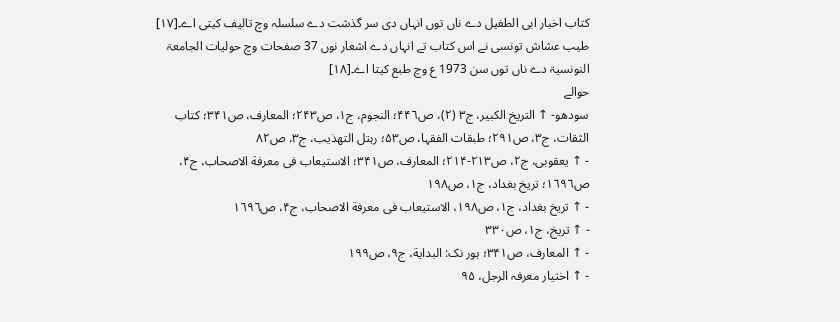کتاب اخبار ابی الطفیل دے ناں توں انہاں دی سر گذشت دے سلسلہ وچ تالیف کيتی اے۔[۱۷] طیب عشاش تونسی نے اس کتاب تے انہاں دے اشعار نوں 37 صفحات وچ حولیات الجامعۃ النونسیۃ دے ناں توں سن 1973 ع وچ طبع کيتا اے۔[۱۸]
حوالے
سودھو- ↑ التریخ الکبیر، ج۳ (۲)، ص۴۴٦؛ النجوم، ج۱، ص۲۴۳؛ المعارف، ص۳۴۱؛ کتاب الثقات، ج۳، ص۲۹۱؛ طبقات الفقہا، ص۵۳؛ رہتل التهذیب، ج۳، ص۸۲
- ↑ یعقوبی، ج۲، ص۲۱۳-۲۱۴؛ المعارف، ص۳۴۱؛ الاستیعاب فی معرفة الاصحاب، ج۴، ص۱٦۹٦؛ تریخ بغداد، ج۱، ص۱۹۸
- ↑ تریخ بغداد، ج۱، ص۱۹۸، الاستیعاب فی معرفة الاصحاب، ج۴، ص۱٦۹٦
- ↑ تریخ، ج۱، ص۳۳۰
- ↑ المعارف، ص۳۴۱؛ ہور نک: البدایة، ج۹، ص۱۹۹
- ↑ اختیار معرفہ الرجل، ۹۵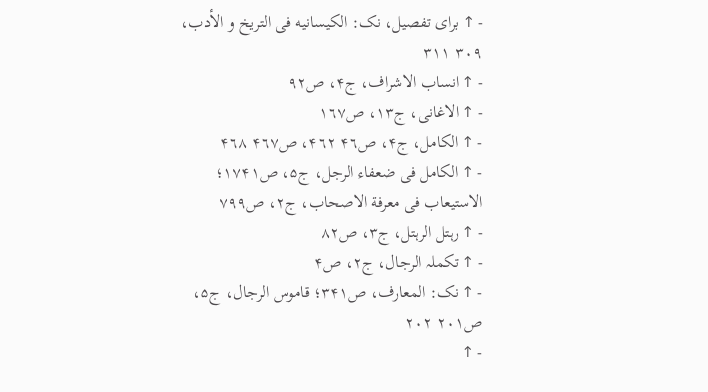- ↑ برای تفصیل، نک: الکیسانیه فی التریخ و الأدب، ۳۰۹ ۳۱۱
- ↑ انساب الاشراف، ج۴، ص۹۲
- ↑ الاغانی، ج۱۳، ص۱٦٧
- ↑ الکامل، ج۴، ص۴٦ ۴٦۲، ص۴٦٧ ۴٦۸
- ↑ الکامل فی ضعفاء الرجل، ج۵، ص۱٧۴۱؛ الاستیعاب فی معرفة الاصحاب، ج۲، ص٧۹۹
- ↑ رہتل الرہتل، ج۳، ص۸۲
- ↑ تکملہ الرجال، ج۲، ص۴
- ↑ نک: المعارف، ص۳۴۱؛ قاموس الرجال، ج۵، ص۲۰۱ ۲۰۲
- ↑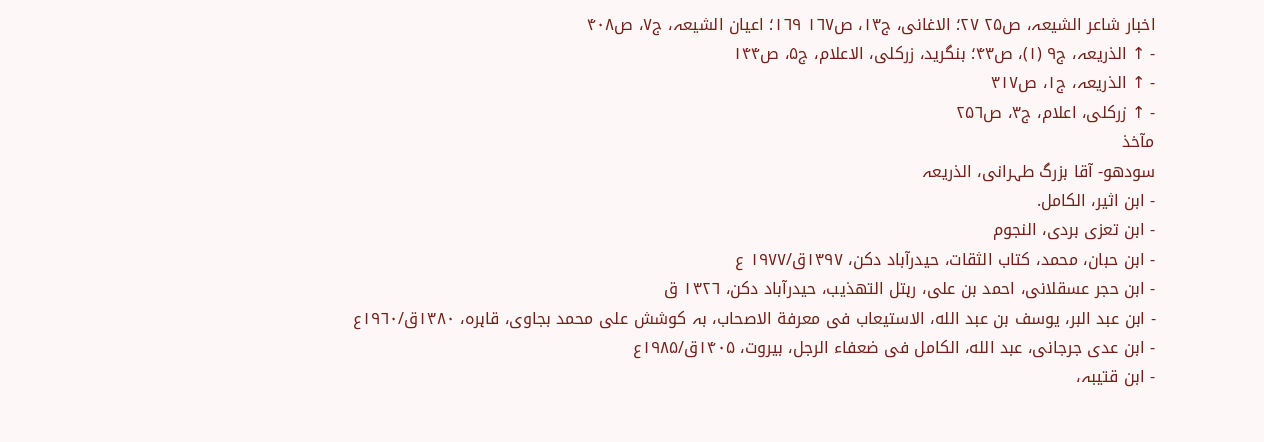اخبار شاعر الشیعہ، ص۲۵ ۲٧؛ الاغانی، ج۱۳، ص۱٦٧ ۱٦۹؛ اعیان الشیعہ، ج٧، ص۴۰۸
- ↑ الذریعہ، ج۹ (۱)، ص۴۳؛ بنگرید، زرکلی، الاعلام، ج۵، ص۱۴۴
- ↑ الذریعہ، ج۱، ص۳۱٧
- ↑ زرکلی، اعلام، ج۳، ص۲۵٦
مآخذ
سودھو- آقا بزرگ طہرانی، الذریعہ
- ابن اثیر، الکامل.
- ابن تعزی بردی، النجوم
- ابن حبان، محمد، کتاب الثقات، حیدرآباد دکن، ۱۳۹٧ق/۱۹٧٧ ع
- ابن حجر عسقلانی، احمد بن علی، رہتل التهذیب، حیدرآباد دکن، ۱۳۲٦ ق
- ابن عبد البر، یوسف بن عبد الله، الاستیعاب فی معرفة الاصحاب، بہ کوشش علی محمد بجاوی، قاہره، ۱۳۸۰ق/۱۹٦۰ع
- ابن عدی جرجانی، عبد الله، الکامل فی ضعفاء الرجل، بیروت، ۱۴۰۵ق/۱۹۸۵ع
- ابن قتیبہ،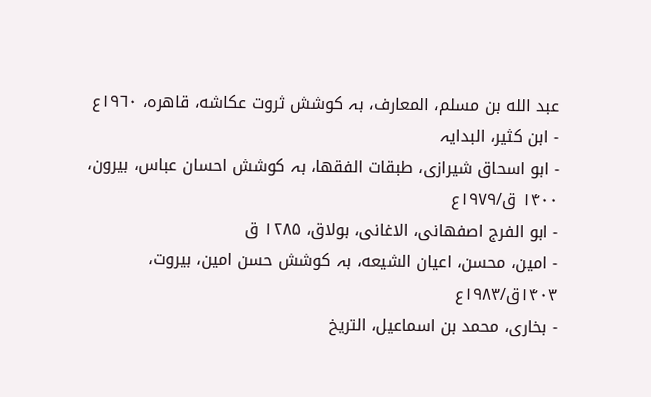عبد الله بن مسلم، المعارف، بہ کوشش ثروت عکاشه، قاهره، ۱۹٦۰ع
- ابن کثیر، البدایہ
- ابو اسحاق شیرازی، طبقات الفقها، بہ کوشش احسان عباس، بیرون، ۱۴۰۰ ق/۱۹٧۹ع
- ابو الفرج اصفهانی، الاغانی، بولاق، ۱۲۸۵ ق
- امین، محسن، اعیان الشیعه، بہ کوشش حسن امین، بیروت، ۱۴۰۳ق/۱۹۸۳ع
- بخاری، محمد بن اسماعیل، التریخ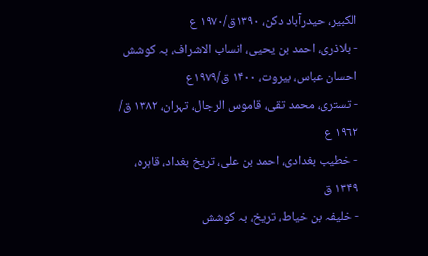الکبیر، حیدرآباد دکن، ۱۳۹۰ق/۱۹٧۰ ع
- بلاذری، احمد بن یحیی، انساب الاشراف، بہ کوشش احسان عباس، بیروت، ۱۴۰۰ ق/۱۹٧۹ع
- تستری، محمد تقی، قاموس الرجال، تہران، ۱۳۸۲ ق/ ۱۹٦۲ ع
- خطیب بغدادی، احمد بن علی، تریخ بغداد، قاہره، ۱۳۴۹ ق
- خلیفہ بن خیاط، تریخ، بہ کوشش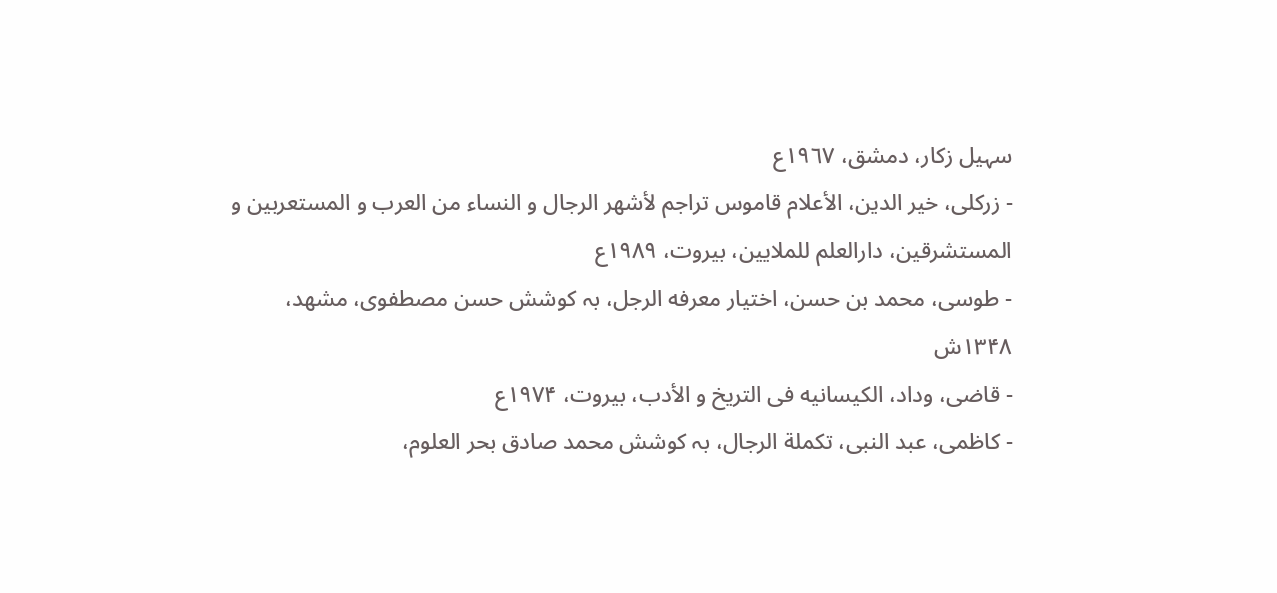سہیل زکار، دمشق، ۱۹٦٧ع
- زرکلی، خیر الدین، الأعلام قاموس تراجم لأشهر الرجال و النساء من العرب و المستعربین و المستشرقین، دارالعلم للملایین، بیروت، ۱۹۸۹ع
- طوسی، محمد بن حسن، اختیار معرفه الرجل، بہ کوشش حسن مصطفوی، مشهد، ۱۳۴۸ش
- قاضی، وداد، الکیسانیه فی التریخ و الأدب، بیروت، ۱۹٧۴ع
- کاظمی، عبد النبی، تکملة الرجال، بہ کوشش محمد صادق بحر العلوم،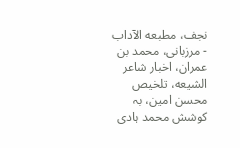نجف، مطبعه الآداب
- مرزبانی، محمد بن عمران، اخبار شاعر الشیعه، تلخیص محسن امین، بہ کوشش محمد ہادی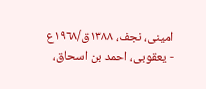امینی، نجف، ۱۳۸۸ق/۱۹٦۸ع
- یعقوبی، احمد بن اسحاق،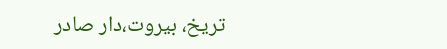تریخ، بیروت،دار صادر